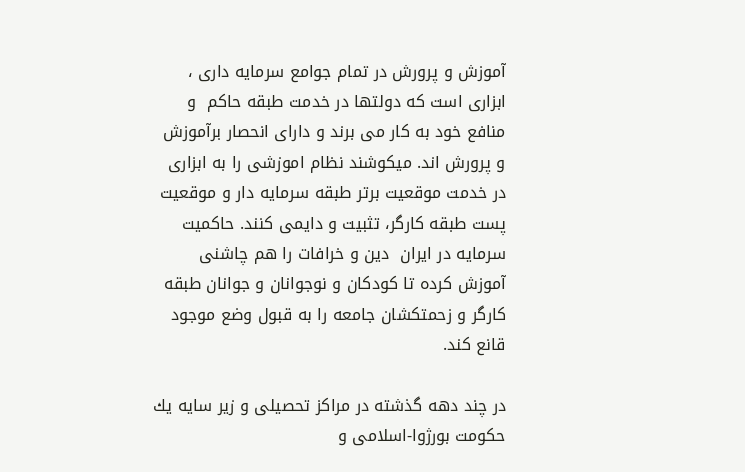آموزش و پرورش در تمام جوامع سرمایه داری ، ابزاری است که دولتها در خدمت طبقه حاکم  و منافع خود به کار می برند و دارای انحصار برآموزش و پرورش اند. میكوشند نظام اموزشی را به ابزاری در خدمت موقعیت برتر طبقه سرمایه دار و موقعیت پست طبقه کارگر، تثبیت و دایمی كنند. حاکمیت سرمایه در ایران  دین و خرافات را هم چاشنی آموزش کرده تا کودکان و نوجوانان و جوانان طبقه کارگر و زحمتکشان جامعه را به قبول وضع موجود قانع کند.

در چند دهه گذشته در مراكز تحصیلی و زیر سایه یك حكومت بورژوا-اسلامی و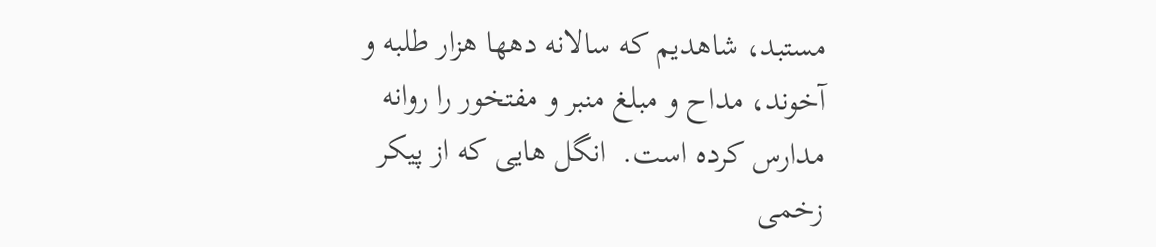مستبد، شاهدیم كه سالانه دهها هزار طلبه و آخوند، مداح و مبلغ منبر و مفتخور را روانه مدارس کرده است.  انگل هایی که از پیکر زخمی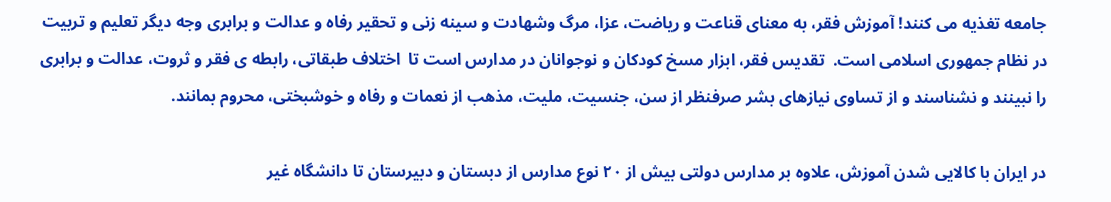جامعه تغذیه می کنند! آموزش فقر، به معنای قناعت و ریاضت، عزا، مرگ وشهادت و سینه زنی و تحقیر رفاه و عدالت و برابری وجه دیگر تعلیم و تربیت در نظام جمهوری اسلامی است.  تقدیس فقر، ابزار مسخ کودکان و نوجوانان در مدارس است تا  اختلاف طبقاتی، رابطه ی فقر و ثروت، عدالت و برابری را نبینند و نشناسند و از تساوی نیازهای بشر صرفنظر از سن، جنسیت، ملیت، مذهب از نعمات و رفاه و خوشبختی، محروم بمانند.

در ایران با کالایی شدن آموزش، علاوه بر مدارس دولتی بیش از ۲۰ نوع مدارس از دبستان و دبیرستان تا دانشگاه غیر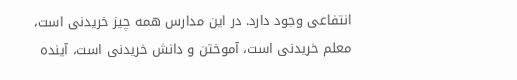انتفاعی وجود دارد. در این مدارس همه چیز خریدنی است، معلم خریدنی است، آموختن و دانش خریدنی است، آینده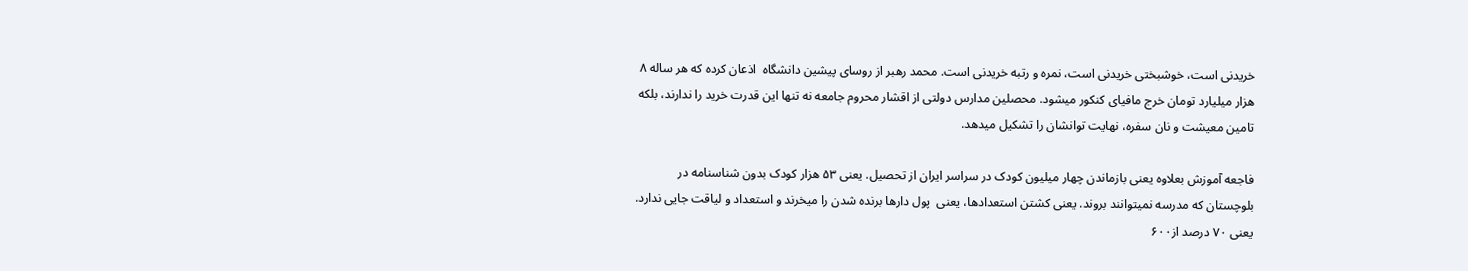خریدنی است، خوشبختی خریدنی است، نمره و رتبه خریدنی است. محمد رهبر از روسای پیشین دانشگاه  اذعان کرده که هر ساله ۸ هزار میلیارد تومان خرج مافیای کنکور میشود. محصلین مدارس دولتی از اقشار محروم جامعه نه تنها این قدرت خرید را ندارند، بلکه تامین معیشت و نان سفره، نهایت توانشان را تشکیل میدهد.

فاجعه آموزش بعلاوه یعنی بازماندن چهار میلیون کودک در سراسر ایران از تحصیل. یعنی ۵۳ هزار کودک بدون شناسنامه در بلوچستان که مدرسه نمیتوانند بروند. یعنی کشتن استعدادها، یعنی  پول دارها برنده شدن را میخرند و استعداد و لیاقت جایی ندارد. یعنی ۷۰ درصد از۶۰۰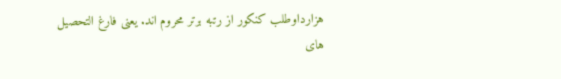هزارداوطلب کنکور از رتبه برتر محروم اند. یعنی فارغ التحصیل های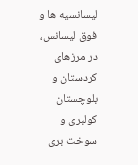لیسانسیه ها و فوق لیسانس، در مرزهای کردستان و بلوچستان کولبری و سوخت بری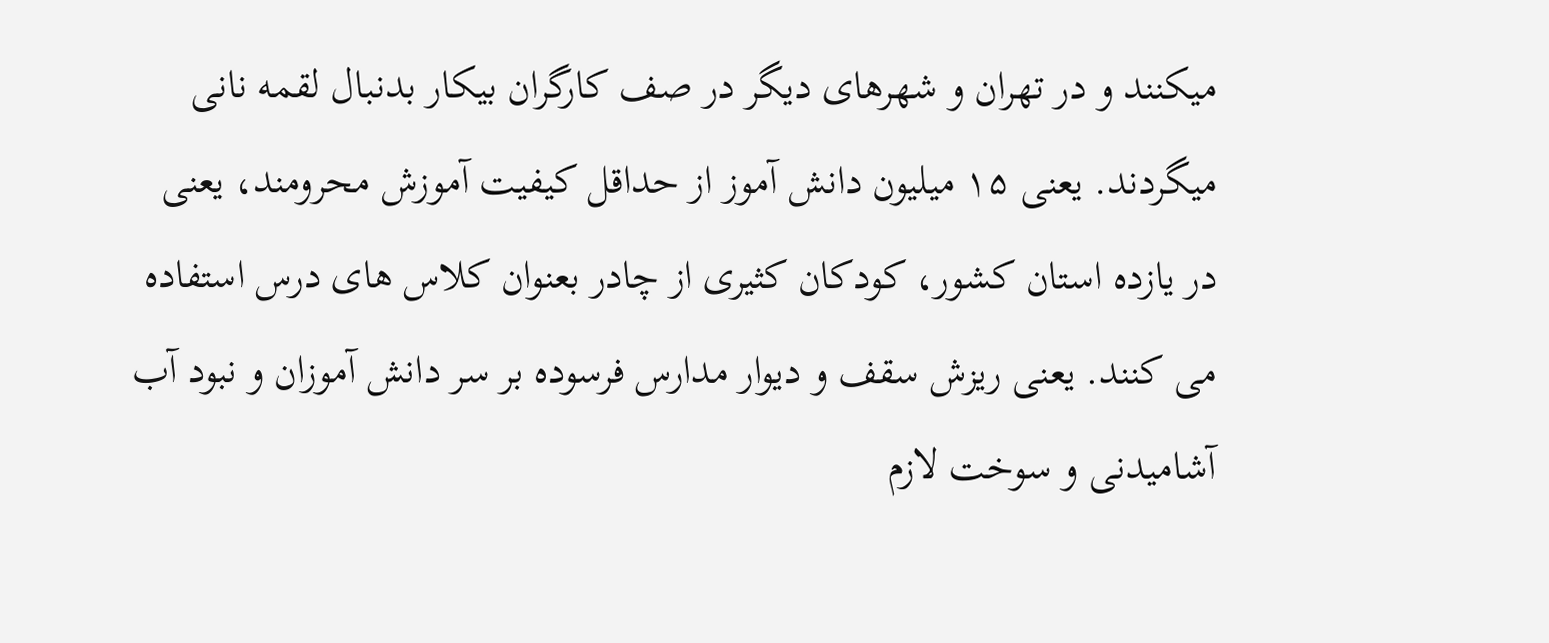میكنند و در تهران و شهرهای دیگر در صف كارگران بیكار بدنبال لقمه نانی میگردند. یعنی ۱۵ میلیون دانش آموز از حداقل کیفیت آموزش محرومند، یعنی در یازده استان کشور، کودکان کثیری از چادر بعنوان کلاس های درس استفاده می کنند. یعنی ریزش سقف و دیوار مدارس فرسوده بر سر دانش آموزان و نبود آب آشامیدنی و سوخت لازم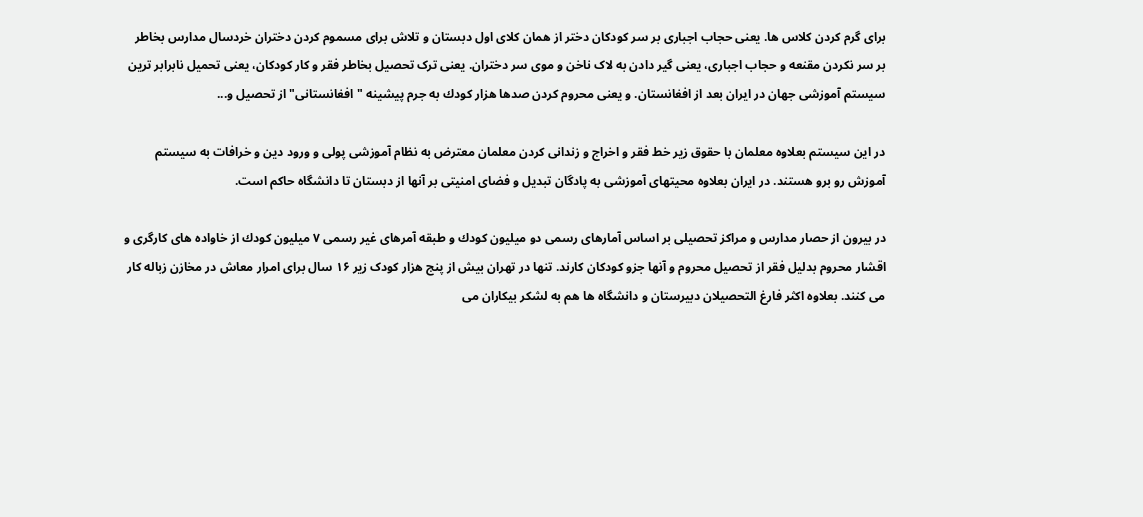برای گرم کردن کلاس ها. یعنی حجاب اجباری بر سر کودکان دختر از همان کلای اول دبستان و تلاش برای مسموم کردن دختران خردسال مدارس بخاطر بر سر نکردن مقنعه و حجاب اجباری، یعنی گیر دادن به لاک ناخن و موی سر دختران. یعنی ترک تحصیل بخاطر فقر و کار کودکان، یعنی تحمیل نابرابر ترین سیستم آموزشی جهان در ایران بعد از افغانستان. و یعنی محروم کردن صدها هزار كودك به جرم پیشینه "افغانستانی" از تحصیل و...

در این سیستم بعلاوه معلمان با حقوق زیر خط فقر و اخراج و زندانی کردن معلمان معترض به نظام آموزشی پولی و ورود دین و خرافات به سیستم آموزش رو برو هستند. در ایران بعلاوه محیتهای آموزشی به پادگان تبدیل و فضای امنیتی بر آنها از دبستان تا دانشگاه حاكم است.

در بیرون از حصار مدارس و مراكز تحصیلی بر اساس آمارهای رسمی دو میلیون كودك و طبقه آمرهای غیر رسمی ۷ میلیون كودك از خاواده های كارگری و اقشار محروم بدلیل فقر از تحصیل محروم و آنها جزو كودكان كارند. تنها در تهران بیش از پنج هزار کودک زیر ۱۶ سال برای امرار معاش در مخازن زباله کار می کنند. بعلاوه اکثر فارغ التحصیلان دبیرستان و دانشگاه ها هم به لشکر بیکاران می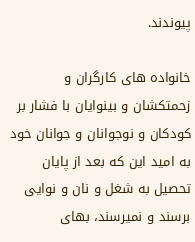پیوندند.

خانواده های کارگران و زحمتکشان و بینوایان با فشار بر کودکان و نوجوانان و جوانان خود به امید این که بعد از پایان تحصیل به شغل و نان و نوایی برسند و نمیرسند، بهای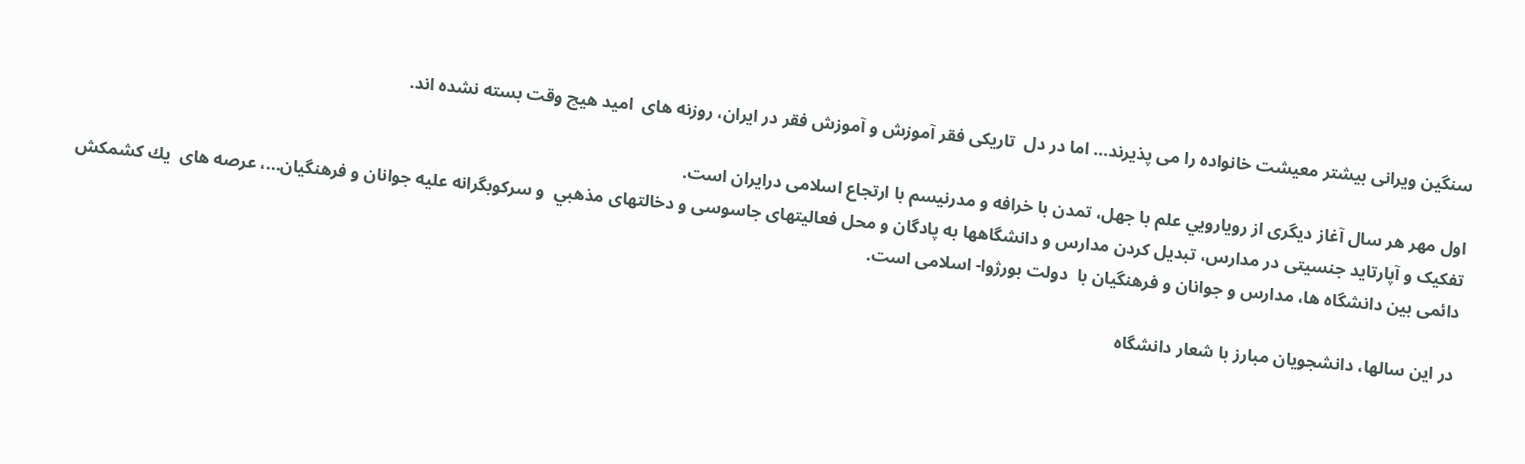سنگین ویرانی بیشتر معیشت خانواده را می پذیرند... اما در دل  تاریکی فقر آموزش و آموزش فقر در ایران، روزنه های  امید هیچ وقت بسته نشده اند.

اول مهر هر سال آغاز ديگری از رويارويي علم با جهل، تمدن با خرافه و مدرنیسم با ارتجاع اسلامی درايران است.
تفکیک و آپارتاید جنسیتی در مدارس، تبدیل کردن مدارس و دانشگاهها به پادگان و محل فعالیتهای جاسوسی و دخالتهای مذهبي  و سركوبگرانه عليه جوانان و فرهنگیان...، عرصه های  يك کشمکش دائمی بين دانشگاه ها، مدارس و جوانان و فرهنگيان با  دولت بورژوا- اسلامی است.

در این سالها، دانشجویان مبارز با شعار دانشگاه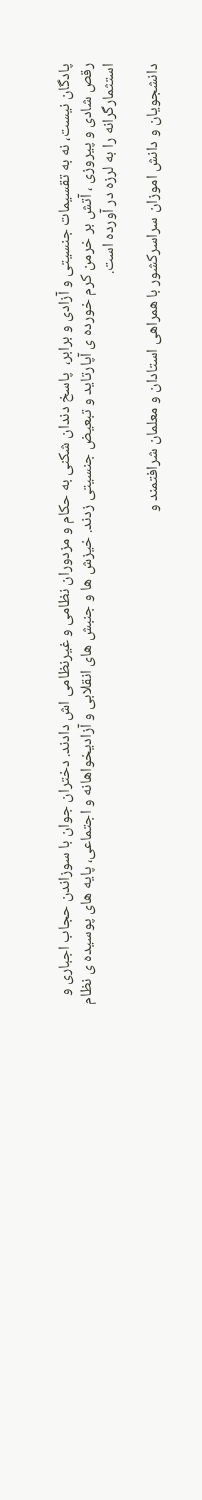پادگان نیست، نه به تقسیمات جنسیتی و آزادی و برابر،  پاسخ دندان شکنی به حکام و مزدوران نظامی و غیرنظامی اش دادند. دختران جوان با سوزاندن حجاب اجباری و رقص شادی و پیروزی ، آتش بر خرمن کرم خورده ی آپارتاید و تبعیض جنسیتی زدند. خیزش ها و جنبش های انقلابی و آزادیخواهانه و اجتماعی، پایه های پوسیده ی نظام استثمارگرانه را به لرزه در آورده است.

دانشجویان و دانش اموزان سراسرکشور با همراهی استادان و معلمان شرافتمند و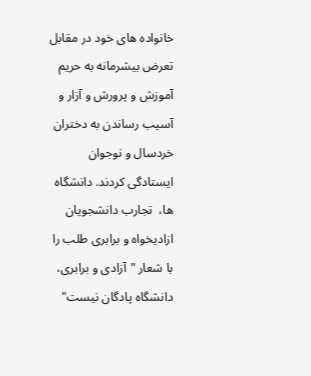خانواده های خود در مقابل تعرض بیشرمانه به حریم آموزش و پرورش و آزار و آسیب رساندن به دختران خردسال و نوجوان ایستادگی کردند. دانشگاه ها،  تجارب دانشجویان ازادیخواه و برابری طلب را با شعار "آزادی و برابری، دانشگاه پادگان نیست"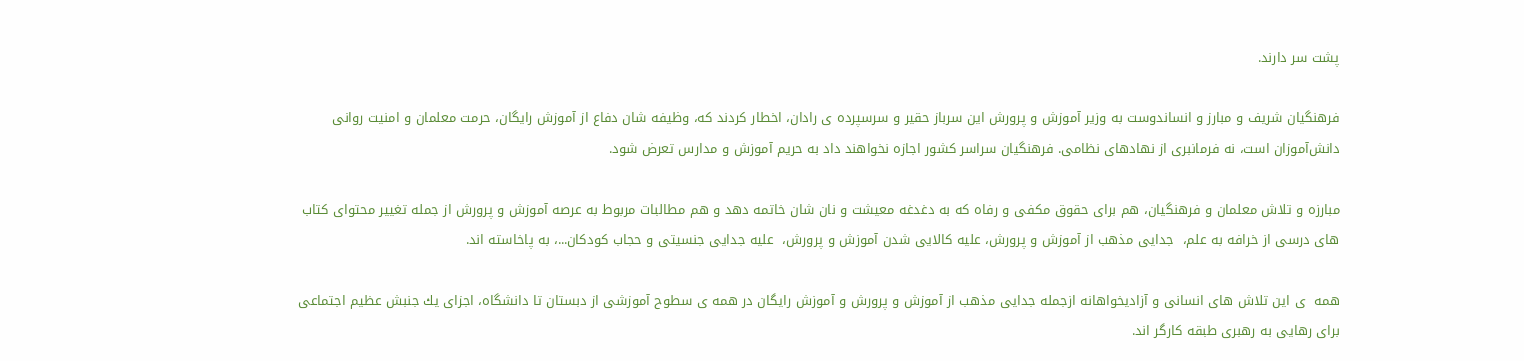پشت سر دارند.

فرهنگیان شریف و مبارز و انساندوست به وزیر آموزش و پرورش این سرباز حقیر و سرسپرده ی رادان، اخطار کردند که، وظیفه شان دفاع از آموزش رایگان، حرمت معلمان و امنیت روانی دانش‌آموزان است، نه فرمانبری از نهادهای نظامی. فرهنگیان سراسر کشور اجازه نخواهند داد به حریم آموزش و مدارس تعرض شود.

مبارزه و تلاش معلمان و فرهنگیان، هم برای حقوق مکفی و رفاه که به دغدغه معیشت و نان شان خاتمه دهد و هم مطالبات مربوط به عرصه آموزش و پرورش از جمله تغییر محتوای کتاب های درسی از خرافه به علم،  جدایی مذهب از آموزش و پرورش، علیه کالایی شدن آموزش و پرورش،  علیه جدایی جنسیتی و حجاب کودکان...، به پاخاسته اند.

همه  ی این تلاش های انسانی و آزادیخواهانه ازجمله جدایی مذهب از آموزش و پرورش و آموزش رایگان در همه ی سطوح آموزشی از دبستان تا دانشگاه، اجزای يك جنبش عظيم اجتماعی برای رهايی به رهبری طبقه كارگر اند.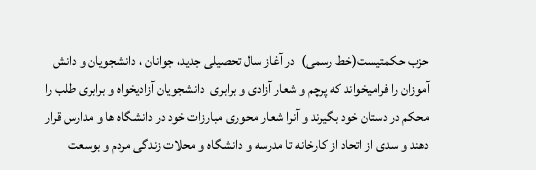حزب حكمتيست(خط رسمی)  در آغاز سال تحصیلی جدید، جوانان ، دانشجویان و دانش آموزان را فراميخواند كه پرچم و شعار آزادی و برابری  دانشجویان آزاديخواه و برابری طلب را محكم در دستان خود بگيرند و آنرا شعار محوری مبارزات خود در دانشگاه ها و مدارس قرار دهند و سدی از اتحاد از كارخانه تا مدرسه و دانشگاه و محلات زندگی مردم و بوسعت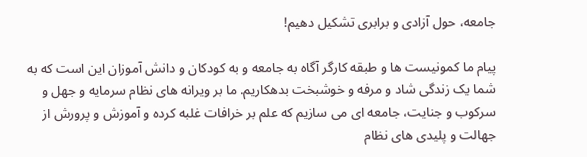جامعه، حول آزادی و برابری تشكيل دهيم!

پیام ما کمونیست ها و طبقه کارگر آگاه به جامعه و به کودکان و دانش آموزان این است که به شما یک زندگی شاد و مرفه و خوشبخت بدهکاریم. ما بر ویرانه های نظام سرمایه و جهل و سرکوب و جنایت، جامعه ای می سازیم که علم بر خرافات غلبه کرده و آموزش و پرورش از جهالت و پلیدی های نظام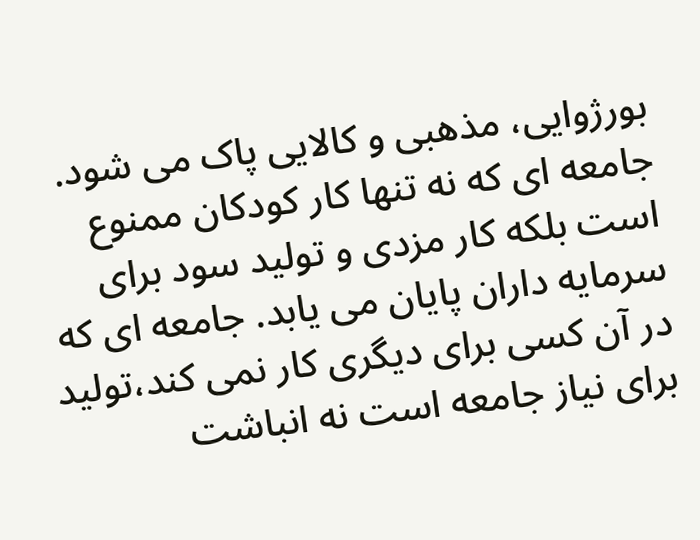بورژوایی، مذهبی و کالایی پاک می شود. جامعه ای که نه تنها کار کودکان ممنوع است بلکه کار مزدی و تولید سود برای سرمایه داران پایان می یابد. جامعه ای كه در آن کسی برای دیگری کار نمی کند،تولید برای نیاز جامعه است نه انباشت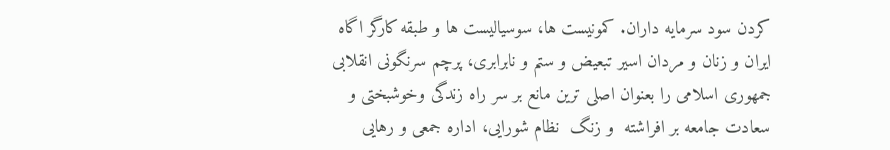کردن سود سرمایه داران. کمونیست ها، سوسیالیست ها و طبقه کارگر اگاه ایران و زنان و مردان اسیر تبعیض و ستم و نابرابری، پرچم سرنگونی انقلابی جمهوری اسلامی را بعنوان اصلی ترین مانع بر سر راه زندگی وخوشبختی و سعادت جامعه بر افراشته  و زنگ  نظام شورایی، اداره جمعی و رهایی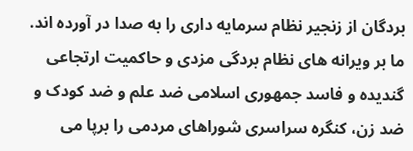بردگان از زنجیر نظام سرمایه داری را به صدا در آورده اند. ما بر ویرانه های نظام بردگی مزدی و حاکمیت ارتجاعی گندیده و فاسد جمهوری اسلامی ضد علم و ضد کودک و ضد زن، کنگره سراسری شوراهای مردمی را برپا می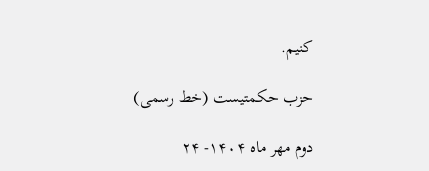کنیم.

حزب حکمتیست (خط رسمی)

دوم مهر ماه ۱۴۰۴- ۲۴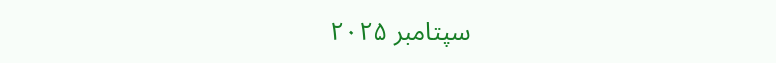سپتامبر ۲۰۲۵